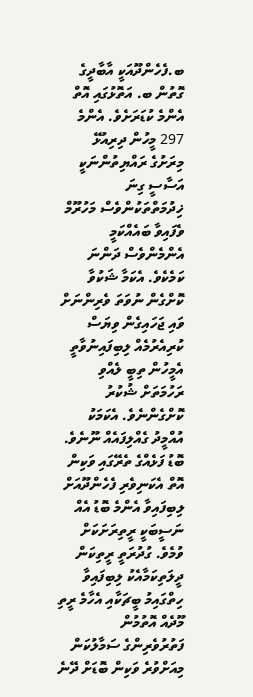ބ.ފެހެންދޫއަކީ އާބާދީގެ ގޮތުން ބ. އަތޮޅުގައި އޮތް އެންމެ ކުޑަރަށެވެ. އެންމެ 297 މީހުން ދިރިއުޅޭ މިރަށުގެ ރައްޔިތުންނަކީ އަސާސީ ގިނަ ޚިދުމަތްތަކުންވެސް މަހުރޫމް ވެފައިވާ ބައެއްކަމީ އެންމެންވެސް ދަންނަ ކަމެކެވެ. އެކަމާ ޝަކުވާ ކޮށްގެން ނުވަތަ ވެރިންނަށް ވައި ޖަހައިގެން ވިޔަސް ކުރިއެރުމެއް ލިބިފައިނުވާތީ އެމީހުން ތިބީ ލެއްވި ރަހުމަތަށް ޝުކުރު ކޮށްގެންނެވެ. އެކަމަކު އުއްމީދު ގެއްލިފައެއް ނޫނެވެ.
ބޮޑު ފަޅެއްގެ ތެރޭގައި ވަކިން އޮތް އެކަނިވެރި ފެހެންދޫއަށް ލިބިފައިވާ އެންމެ ބޮޑު އެއް ނަސީބަކީ ރީތިރަށަކަށް ވުމެވެ. ގުދުރަތީ ރީތިކަން ދީލަތިކަމާއެކު ލިބިފައިވާ ހިތްގައިމު ބީޗަކާއި އެހާމެ ރީތި މޫދެއް އޮތުމުން ފަތުރުވެރިންގެ ސަމާލުކަން މިއަށްވުރެ ވަކިން ބޮޑަށް ދޭނެ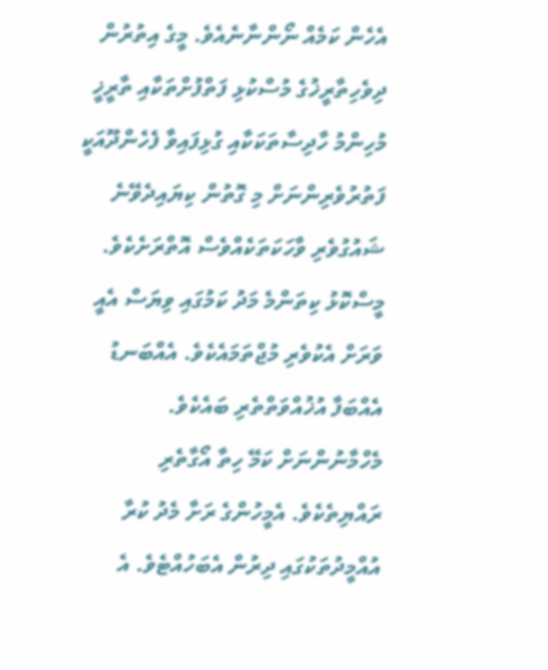އެހެން ކަމެއް ނޯންނާނެއެވެ. މީގެ އިތުރުން ދިވެހިތާރީޚުގެ މުސްކުޅި ފަތްފުށްތަކާއި ތާރީޚީ މުހިންމު ހާދިސާތަކަކާއި ގުޅިފައިވާ ފެހެންދޫއަކީ ފަތުރުވެރިންނަށް މި ގޮތުން ކިޔައިދެވޭނެ ޝައުގުވެރި ވާހަކަތަކެއްވެސް އޮތްރަށެކެވެ.
މީސްކޮޅު ކިތަންމެ މަދު ކަމުގައި ވިޔަސް އެއީ ވަރަށް އެކުވެރި މުޖްތަމައެކެވެ. އެއްބަނޑު އެއްބަފާ އުޚުއްވަތްތެރި ބައެކެވެ. މެހްމާނުންނަށް ކަމޭ ހިތާ އޯގާތެރި ރައްޔިތެކެވެ. އެމީހުންގެ ރަށާ މެދު ކުރާ އުއްމީދުތަކުގައި ދިރުން އެބަހުއްޓެވެ. އެ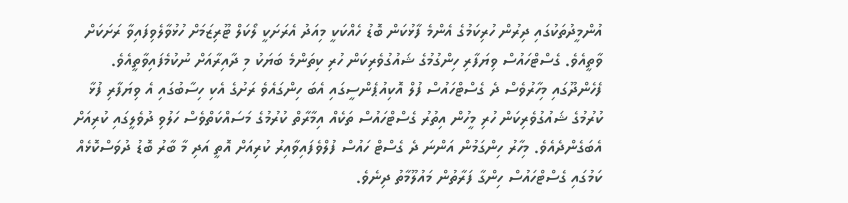އުންމީދުތަކުގައި ދިރުން ހުރިކަމުގެ އެންމެ ފާޅުކަން ބޮޑު ހެއްކަކީ މިއަދު އެރަށަކީ ލޯކަލް ޓޫރިޒަމަށް ހުޅުވާލެވިފައިވާ ރަށަކަށް ވާތީއެވެ. ގެސްޓްހައުސް ވިޔަފާރި ހިންގުމުގެ ޝައުގުވެރިކަން ހުރި ކިތަންމެ ބަޔަކު މި ދާއިރާއަށް ނުކުމެފައިވާތީއެވެ.
ފެހެންދޫގައި މިހާރުވެސް ދެ ގެސްޓްހައުސް ފުލް އޮކިއުޕެންސީގައި އެބަ ހިންގައެވެ ރަށުގެ އެކި ހިސާބުގައި އެ ވިޔަފާރި ފުޅާ ކުރުމުގެ ޝައުގުވެރިކަން ހުރި މީހުން އިތުރު ގެސްޓްހައުސް ތަކެއް އިމާރާތް ކުރުމުގެ މަސައްކަތްވެސް ހަލުވި ދުވެލީގައި ކުރިއަށް އެބަގެންދެއެވެ. މިހާރު ހިންގަމުން އަންނަ ދެ ގެސްޓް ހައުސް ފުލްވެފައިވާއިރު ކުރިއަށް އޮތީ އަދި މާ ބާރު ބޮޑު ދުވަސްކޮޅެއް ކަމުގައި ގެސްޓްހައުސް ހިންގާ ފަރާތުން މައުލޫމާތު ދިނެވެ.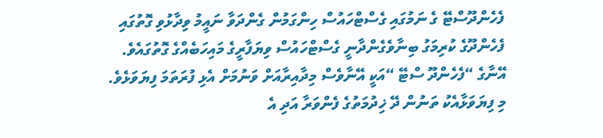ފެހެންދޫސްޓޭ ގެ ނަމުގައި ގެސްޓްހައުސް ހިންގަމުން ގެންދަވާ ނައީމު ވިދާޅުވި ގޮތުގައި ފެހެންދޫގެ ކުރިމަގު ބިނާވެގެންދާނީ ގެސްޓްހައުސް ވިޔަފާރީގެ މައިހަބެއްގެ ގޮތުގައެވެ. އޭނާގެ “ފެހެންދޫ ސްޓޭ “އަކީ އޭނާވެސް މިދާއިރާއަށް ވަނުމަށް އެޅި ފުރަތަމަ ފިޔަވަޅެވެ. މި ފިޔަވަޅާއެކު ތަނުން ދޭ ޚިދުމަތުގެ ފެންވަރާ އަދި އެ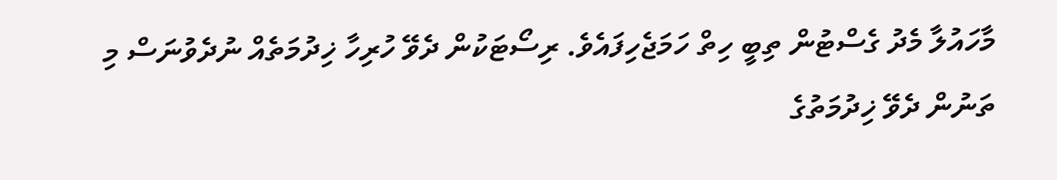މާހައުލާ މެދު ގެސްޓުން ތިބީ ހިތް ހަމަޖެހިފައެވެ. ރިސޯޓަކުން ދެވޭ ހުރިހާ ޚިދުމަތެއް ނުދެވުނަސް މި ތަނުން ދެވޭ ޚިދުމަތުގެ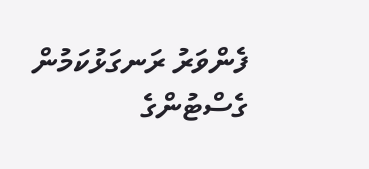ފެންވަރު ރަނގަޅުކަމުން ގެސްޓުންގެ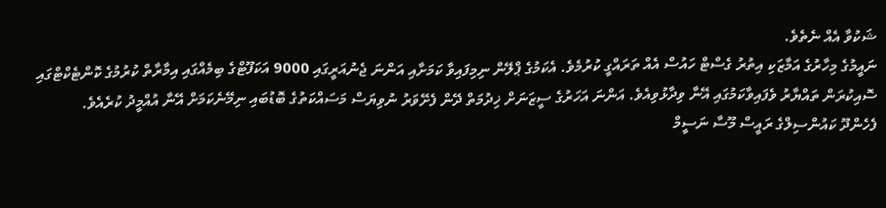ޝަކުވާ އެއް ނެތެވެ.
ނައީމުގެ މިހާރުގެ އަމާޒަކި އިތުރު ގެސްޓް ހައުސް އެއް ތަރައްގީ ކުރުމެވެ. އެކަމުގެ ޕްލޭން ނިމިފައިވާ ކަމަށާއި އަންނަ ޖެނުއަރީގައި 9000 އަކަފޫޓްގެ ބިމެއްގައި އިމާރާތް ކުރުމުގެ ކޮންޓެކްޓްގައި ސޮއިކުރަން ތައްޔާރު ވެފައިވާކަމުގައި އޭނާ ވިދާޅުވިއެވެ. އަންނަ އަހަރުގެ ސީޒަނަށް ޚިދުމަތް ދޭން ފެށޭވަރު ނުވިޔަސް މަސައްކަތުގެ ބޮޑުބައި ނިމޭނެކަމަށް އޭނާ އުއްމީދު ކުރެއެވެ.
ފެހެންދޫ ކައުންސިލްގެ ރައީސް މޫސާ ނަސީމް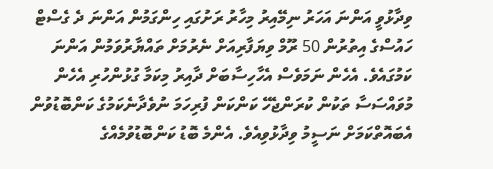ވިދާޅުވީ އަންނަ އަހަރު ނިމޭއިރު މިހާރު ރަށުގައި ހިންގަމުން އަންނަ ދެ ގެސްޓް ހައުސްގެ އިތުރުން 50 ރޫމް ވިޔަފާރިއަށް ނެރުމަށް ތައްޔާރުވަމުން އަންނަ ކަމުގައެވެ. އެހެން ނަމަވެސް އެހާހިސާބަށް ދާއިރު މިކަމާ ގުޅުންހުރި އެހެން މުވައްސަސާ ތަކުން ކުރަންޖެހޭ ކަންކަން ފުރިހަމަ ނުވެދާނެކަމުގެ ކަންބޮޑުވުން އެބައޮތްކަމަށް ނަސީމު ވިދާޅުވިއެވެ. އެންމެ ބޮޑު ކަންބޮޑުވުމެއްގެ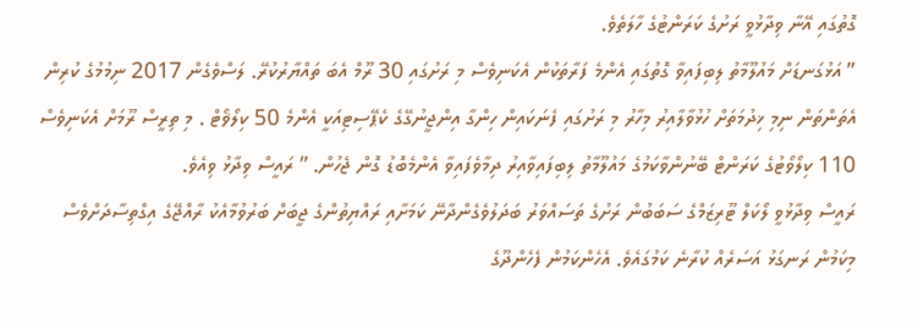ގޮތުގައި އޭނާ ވިދާޅުވީ ރަށުގެ ކަރަންޓުގެ ހާލަތެވެ.
” އަޅުގަނޑަށް މައުލޫމާތު ލިބިފައިވާ ގޮތުގައި އެންމެ ފަރާތަކުން އެކަނިވެސް މި ރަށުގައި 30 ރޫމް އެބަ ތައްޔާރުކުރޭ. ލަސްވެގެން 2017 ނިމުމުގެ ކުރިން އެތަންތަން ނިމި ޚިދުމަތަށް ހުޅުވާލާއިރު މިހާރު މި ރަށުގައި ފެނަކައިން ހިންގާ އިންޖީނުގޭގެ ކެޕޭސިޓިއަކީ އެންމެ 50 ކިލޯޥޯޓް . މި ތިރީސް ރޫމަށް އެކަނިވެސް 110 ކިލޯވޯޓުގެ ކަރަންޓް ބޭނުންވާކަމުގެ މައުލޫމާތު ލިބިފައިވާއިރު ދިމާވެފައިވާ އެންމެބޮޑު ގޮން ޖެހުން. ” ރައީސް ވިދާޅު ވިއެވެ.
ރައީސް ވިދާޅުވީ ލޯކަލް ޓޫރިޒަމްގެ ސަބަބުން ރަށުގެ ތަސައްވަރު ބަދަލުވެގެންދާނޭ ކަމަށާއި ރައްޔިތުންގެ ޖީބަށް ބަރުވުމާއެކު ރާއްޖޭގެ އިގްތިސާދަށްވެސް މިކަމުން ރަނގަޅު އަސަރެއް ކުރާނެ ކަމުގައެވެ. އެހެންކަމުން ފެހެންދޫގެ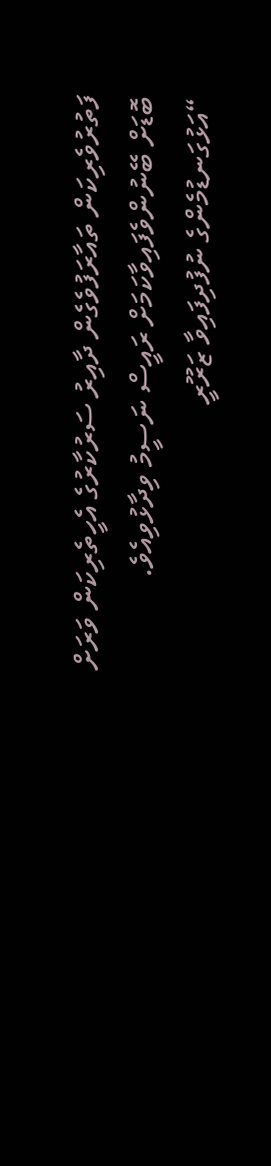ފަތުރުވެރިކަން ތައާރަފުވެގެން ދާއިރު ސަރުކާރުގެ އެހީތެރިކަން ވަރަށް ބޮޑަށް ބޭނުންވެފައިވާކަމަށް ރައީސް ނަސީމު ވިދާޅުވިއެވެ.
“އަޅުގަނޑުމެންގެ ނުފުދިފައިވާ ޒަރޫރީ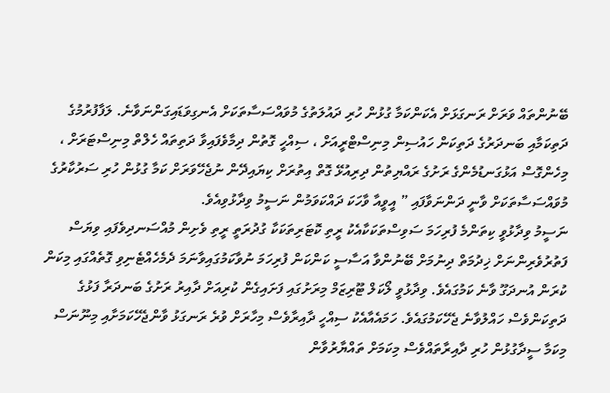ބޭނުންތައް ވަރަށް ރަނގަޅަށް އެކަންކަމާ ގުޅުން ހުރި ދައުލަތުގެ މުވައްސަސާތަކަށް އެނގިވަޑައިގަންނަވާނެ. ލަފާފުރުމުގެ ދަތިކަމާއި ބަނދަރުގެ ދަތިކަން ހައުސިން މިނިސްޓްރީއަށް ، ސިއްހީ ގޮތުން ދިމާވެފައިވާ ދަތިތައް ހެލްތް މިނިސްޓަރަށް ، މިހެންގޮސް އަޅުގަނޑުމެންގެ ރަށުގެ ރައްޔިތުން ދިރިއުޅޭ ގޮތް އިތުރަށް ކިޔައިދޭން ނުޖެހޭވަރަށް ކަމާ ގުޅުން ހުރި ސަރުކާރުގެ މުވައްސަސާތަކަށް ވާނީ ދަންނަވާފައި ” އީވީއާ ވާހަކަ ދައްކަވަމުން ނަސީމު ވިދާޅުވިއެވެ.
ނަސީމު ވިދާޅުވީ ކިތަންމެ ފުރިހަމަ ސަވިސްތަކަކާއެކު ރީތި ކޮޓަރިތަކަކާ ގުދުރަތީ ރީތި ވެށިން މުއްސަނދިވެފައި ވިޔަސް ފަތުރުވެރިންނަށް ޚިދުމަތް ދިނުމަށް ބޭނުންވާ އަސާސީ ކަންކަން ފުރިހަމަ ނުވާކަމުގައިވާނަމަ ދެމެހެއްޓެނިވި ގޮތެއްގައި މިކަން ކުރަން އުނދަގޫ ވާނެ ކަމުގައެވެ. ވިދާޅުވީ ލޯކަލް ޓޫރިޒަމް މިރަށުގައި ފަށައިގެން ކުރިއަށް ދާއިރު ރަށުގެ ބަނދަރާ ފަޅުގެ ދަތިކަންވެސް ހައްލުވާނެ ޖެހޭކަމުގައެވެ. ހަމައެއާއެކު ސިއްހީ ދާއިރާވެސް މިހާރަށް ވުރެ ރަނގަޅު ވާންޖެހޭކަމަށާއި މިނޫނަސް މިކަމާ ސީދާގުޅުން ހުރި ދާއިރާތައްވެސް މިކަމަށް ތައްޔާރުވާން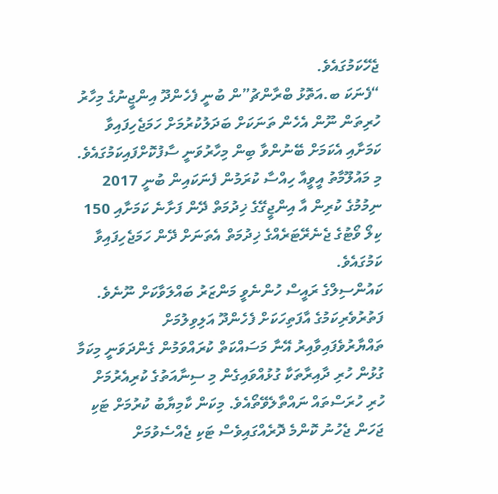ޖެހޭކަމުގައެވެ.
“ފެނަކަ ބ.އަތޮޅު ބްރާންޗު”ން ބުނީ ފެހެންދޫ އިންޖީނުގެ މިހާރު ހުރިތަން ނޫން އެހެން ތަނަކަށް ބަދަލުކުރުމަށް ހަމަޖެހިފައިވާ ކަމަށާއި އެކަމަށް ބޭނުންވާ ބިން މިހާރުވަނީ ސާފުކޮށްފައިކަމުގައެވެ.
މި މައުލޫމާތު އީވީއާ ހިއްސާ ކުރަމުން ފެނަކައިން ބުނީ 2017 ނިމުމުގެ ކުރިން އާ އިންޖީގޭގެ ޚިދުމަތް ދޭން ފަށާނެ ކަމަށާއި 150 ކިލޯ ވޯޓުގެ ޖެނެރޭޓަރެއްގެ ޚިދުމަތް އެތަނަށް ދޭން ހަމަޖެހިފައިވާ ކަމުގައެވެ.
ކައުންސިލްގެ ރައީސް ހުންނެވީ މަންޒަރު ބައްލަވާކަށް ނޫނެވެ. ފަތުރުވެރިކަމުގެ އާފަތިހަކަށް ފެހެންދޫ އަލިވިލުމަށް ތައްޔާރުވެފައިވާއިރު އޭނާ މަސައްކަތް ކުރައްވަމުން ގެންދަވަނީ މިކަމާ ގުޅުން ހުރި ދާއިރާތަކާ ގުޅުއްވައިގެން މި ސިނާއަތުގެ ކުރިއެރުމަށް ހުރި ހުރަސްތައް ނައްތާލެވޭތޯއެވެ. މިކަން ކާމިޔާބު ކުރުމަށް ޓަކި ޖަހަން ޖެހުނު ކޮންމެ ދޮރެއްގައިވެސް ޓަކި ޖެއްސެވުމަށް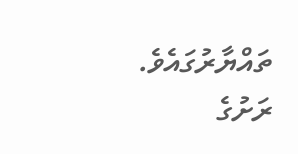ތައްޔާރުގައެވެ. ރަށުގެ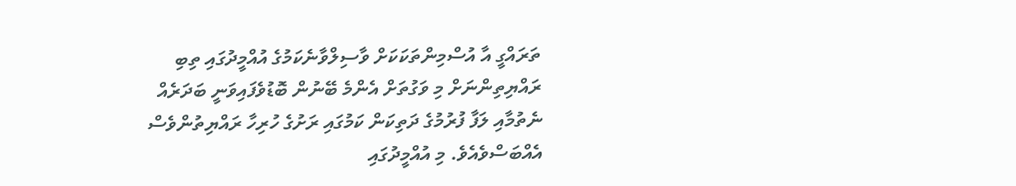ތަރައްގީ އާ އުސްމިންތަކަކަށް ވާސިލްވާނެކަމުގެ އުއްމީދުގައި ތިބި ރައްޔިތިންނަށް މި ވަގުތަށް އެންމެ ބޭނުން ބޮޑުވެފައިވަނީ ބަދަރެއް ނެތުމާއި ލަފާ ފުރުމުގެ ދަތިކަން ކަމުގައި ރަށުގެ ހުރިހާ ރައްޔިތުންވެސް އެއްބަސްވެއެވެ. މި އުއްމީދުގައި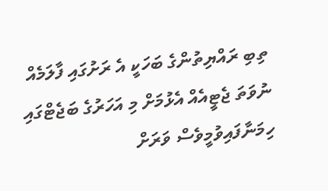ތިބި ރައްޔިތުންގެ ބަހަކީ އެ ރަށުގައި ފާލަމެއް ނުވަތަ ޖެޓީއެއް އެޅުމަށް މި އަހަރުގެ ބަޖެޓްގައި ހިމަނާފައިވުމީވެސް ވަރަށް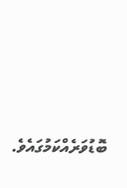ބޮޑުވަރެއްކަމުގައެވެ.